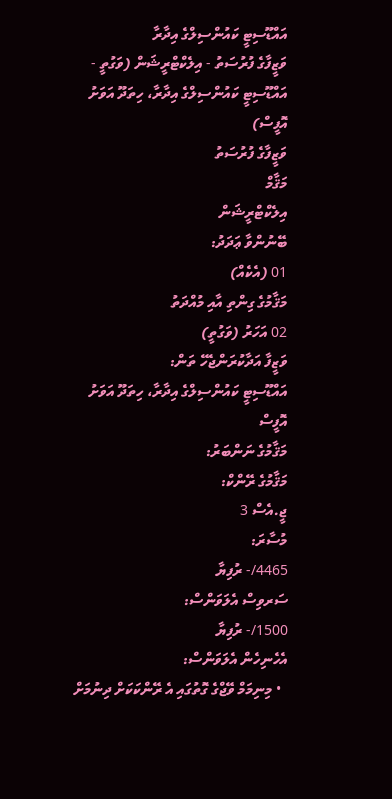އައްޑޫސިޓީ ކައުންސިލްގެ އިދާރާ
ވަޒީފާގެ ފުރުސަތު - އިލެކްޓްރީޝަން (ވަގުތީ - އައްޑޫސިޓީ ކައުންސިލްގެ އިދާރާ، ހިތަދޫ އަވަށު އޮފީސް)
ވަޒީފާގެ ފުރުސަތު
މަޤާމް
އިލެކްޓްރީޝަން
ބޭނުންވާ ޢަދަދު:
01 (އެކެއް)
މަޤާމުގެ ގިންތި އާއި މުއްދަތު
02 އަހަރު (ވަގުތީ)
ވަޒީފާ އަދާކުރަންޖެހޭ ތަން:
އައްޑޫސިޓީ ކައުންސިލްގެ އިދާރާ، ހިތަދޫ އަވަށު އޮފީސް
މަޤާމުގެ ނަންބަރު:
މަޤާމުގެ ރޭންކް:
ޖީ.އެސް 3
މުސާރަ:
4465/- ރުފިޔާ
ސަރވިސް އެލަވަންސް:
1500/- ރުފިޔާ
އެހެނިހެން އެލަވަންސް:
  • މިނިމަމް ވޭޖްގެ ގޮތުގައި އެ ރޭންކަކަށް ދިނުމަށް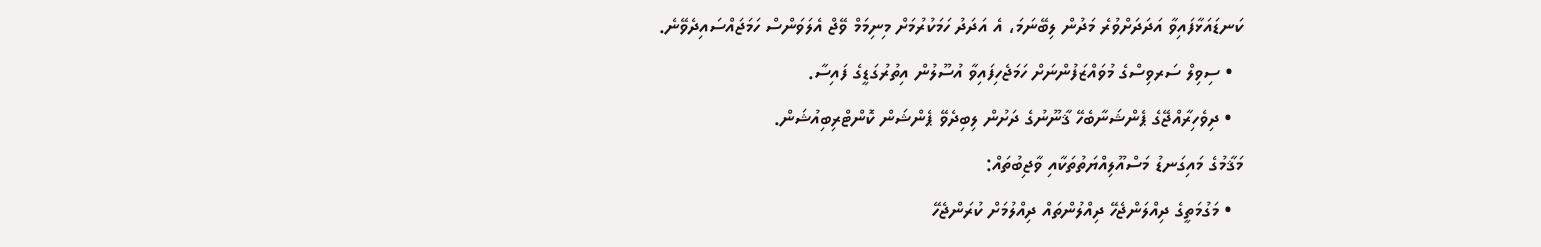ކަނޑައަޅާފައިވާ އަދަދަށްވުރެ މަދުން ލިބޭނަމަ، އެ އަދަދު ހަމަކުރުމަށް މިނިމަމް ވޭޖް އެލަވަންސް ހަމަޖައްސައިދެވޭނެ.
  • ސިވިލް ސަރވިސްގެ މުވައްޒަފުންނަށް ހަމަޖެހިފައިވާ އުސޫލުން އިތުރުގަޑީގެ ފައިސާ.
  • ދިވެހިރާއްޖޭގެ ޕެންޝަނާބެހޭ ޤާނޫނުގެ ދަށުން ލިބިދެވޭ ޕެންޝަން ކޮންޓްރިބިއުޝަން.
މަޤާމުގެ މައިގަނޑު މަސްއޫލިއްޔަތުތަކާއި ވާޖިބުތައް:
  • މަގުމަތީގެ ދިއްލަންޖެހޭ ދިއްލުންތައް ދިއްލުމަށް ކުރަންޖެހޭ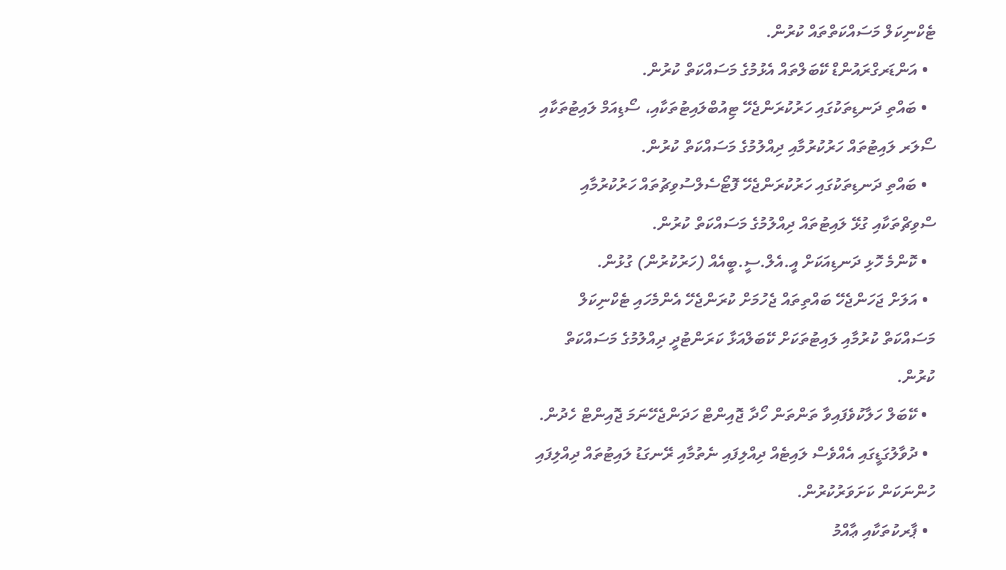ޓެކްނިކަލް މަސައްކަތްތައް ކުރުން.
  • އަންޑަރގްރައުންޑް ކޭބަލްތައް އެޅުމުގެ މަސައްކަތް ކުރުން.
  • ބައްތި ދަނޑިތަކުގައި ހަރުކުރަންޖެހޭ ޓިއުބްލައިޓުތަކާއި، ސޯޑިއަމް ލައިޓުތަކާއި ސޯލަރ ލައިޓުތައް ހަރުކުރުމާއި ދިއްލުމުގެ މަސައްކަތް ކުރުން.
  • ބައްތި ދަނޑިތަކުގައި ހަރުކުރަންޖެހޭ ފޮޓޯސެލްސުވިޗުތައް ހަރުކުރުމާއި ސްވިޗްތަކާއި ގުޅޭ ލައިޓުތައް ދިއްލުމުގެ މަސައްކަތް ކުރުން.
  • ކޮންމެ ހޮޅި ދަނޑިއަކަށް އީ.އެލް.ސީ.ބީއެއް (ހަރުކުރުން) ގުޅުން.
  • އަލަށް ޖަހަންޖެހޭ ބައްތިތައް ޖެހުމަށް ކުރަންޖެހޭ އެންމެހައި ޓެކްނިކަލް މަސައްކަތް ކުރުމާއި ލައިޓުތަކަށް ކޭބަލްއަޅާ ކަރަންޓުދީ ދިއްލުމުގެ މަސައްކަތް ކުރުން.
  • ކޭބަލް ހަލާކުވެފައިވާ ތަންތަން ހޯދާ ޖޮއިންޓް ހަދަންޖެހޭނަމަ ޖޮއިންޓް ހެދުން.
  • ދުވާލުގަޑީގައި އެއްވެސް ލައިޓެއް ދިއްލިފައި ނެތުމާއި ރޭނގަޑު ލައިޓުތައް ދިއްލިފައި ހުންނަކަން ކަށަވަރުކުރުން.
  • ޕާރކުތަކާއި ޢާއްމު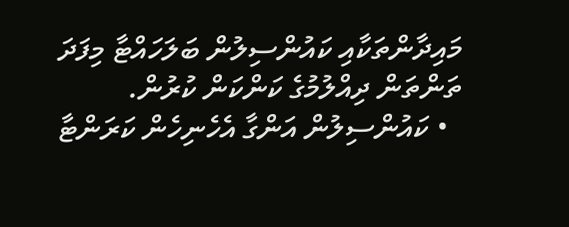މައިދާންތަކާއި ކައުންސިލުން ބަލަހައްޓާ މިފަދަ ތަންތަން ދިއްލުމުގެ ކަންކަން ކުރުން.
  • ކައުންސިލުން އަންގާ އެހެނިހެން ކަރަންޓާ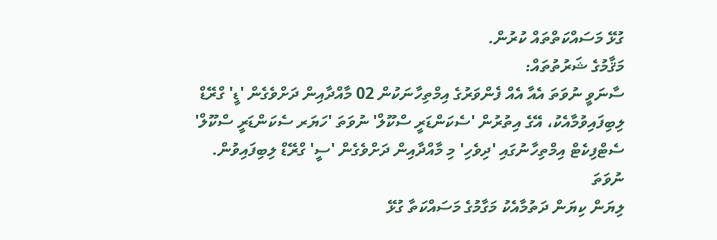ގުޅޭ މަސައްކަތްތައް ކުރުން.
މަޤާމުގެ ޝަރުތުތައް:
ސާނަވީ ނުވަތަ އެއާ އެއް ފެންވަރުގެ އިމްތިހާނަކުން 02 މާއްދާއިން ދަށްވެގެން 'ޑީ' ގްރޭޑް ލިބިފައިވުމާއެކު، އޭގެ އިތުރުން 'ސެކަންޑަރީ ސްކޫލް' ނުވަތަ 'ހަޔަރ ސެކަންޑަރީ ސްކޫލް' ސެޓްފިކެޓް އިމްތިހާނުގައި 'ދިވެހި' މި މާއްދާއިން ދަށްވެގެން 'ސީ' ގްރޭޑް ލިބިފައިވުން.
ނުވަތަ
ލިޔަން ކިޔަން ދަތުމާއެކު މަގާމުގެ މަސައްކަތާ ގުޅޭ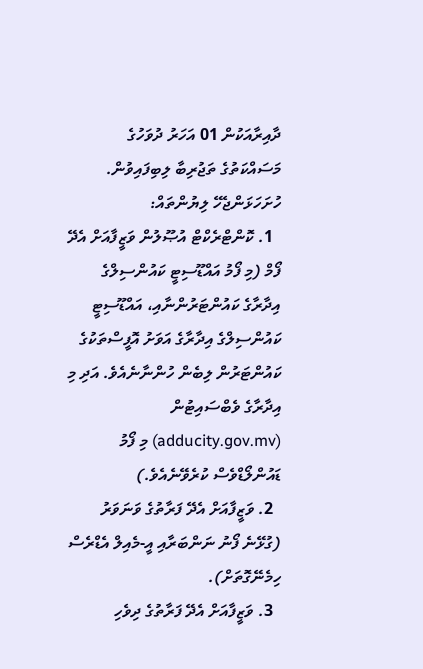ދާއިރާއަކުން 01 އަހަރު ދުވަހުގެ މަސައްކަތުގެ ތަޖުރިބާ ލިބިފައިވުން.
ހުށަހަޅަންޖެހޭ ލިޔުންތައް:
  1. ކޮންޓްރެކްޓް އުޞޫލުން ވަޒީފާއަށް އެދޭ ފޯމް (މި ފޯމު އައްޑޫސިޓީ ކައުންސިލްގެ އިދާރާގެ ކައުންޓަރުންނާއި، އައްޑޫސިޓީ ކައުންސިލްގެ އިދާރާގެ އަވަށު އޮފީސްތަކުގެ ކައުންޓަރުން ލިބެން ހުންނާނެއެވެ. އަދި މި އިދާރާގެ ވެބްސައިޓުން (adducity.gov.mv) މި ފޯމު ޑައުންލޯޑްވެސް ކުރެވޭނެއެވެ.)
  2. ވަޒީފާއަށް އެދޭ ފަރާތުގެ ވަނަވަރު (ގުޅޭނެ ފޯނު ނަންބަރާއި އީ-މެއިލް އެޑްރެސް ހިމެނޭގޮތަށް).
  3. ވަޒީފާއަށް އެދޭ ފަރާތުގެ ދިވެހި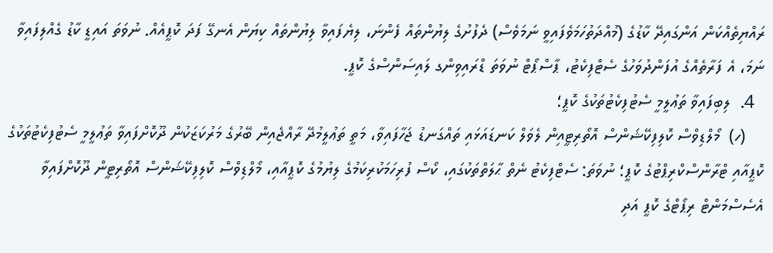ރައްޔިތެއްކަން އަންގައިދޭ ކާޑުގެ (މުއްދަތުހަމަވެފައިވީ ނަމަވެސް) ދެފުށުގެ ލިޔުންތައް ފެންނަ، ލިޔެފައިވާ ލިޔުންތައް ކިޔަން އެނގޭ ފަދަ ކޮޕީއެއް. ނުވަތަ އައިޑީ ކާޑު ގެއްލިފައިވާ ނަމަ، އެ ފަރާތެއްގެ އުފަންދުވަހުގެ ސެޓްފިކެޓު، ޕާސްޕޯޓް ނުވަތަ ޑްރައިވިންގ ލައިސަންސްގެ ކޮޕީ.
  4.  ލިބިފައިވާ ތަޢުލީމީ ސެޓުފިކެޓުތަކުގެ ކޮޕީ؛
    (ހ)  މޯލްޑިވްސް ކޮލިފިކޭޝަންސް އޮތޯރިޓީއިން ލެވަލް ކަނޑައަޅައި ތައްގަނޑު ޖަހާފައިވާ، މަތީ ތަޢުލީމުދޭ ރާއްޖެއިން ބޭރުގެ މަރުކަޒަކުން ދޫކޮށްފައިވާ ތަޢުލީމީ ސެޓުފިކެޓުތަކުގެ ކޮޕީއާއި ޓްރާންސްކްރިޕްޓުގެ ކޮޕީ؛ ނުވަތަ: ސެޓްފިކެޓު ނެތް ޙާލަތްތަކުގައި، ކޯސް ފުރިހަމަކުރިކަމުގެ ލިޔުމުގެ ކޮޕީއާއި، މޯލްޑިވްސް ކޮލިފިކޭޝަންސް އޮތޯރިޓީން ދޫކޮށްފައިވާ އެސެސްމަންޓް ރިޕޯޓްގެ ކޮޕީ އަދި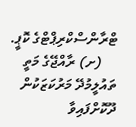ޓްރާންސްކްރިޕްޓްގެ ކޮޕީ.
    (ށ) ރާއްޖޭގެ މަތީ ތައުލީމުދޭ މަރުކަޒަކުން ދޫކޮށްފައިވާ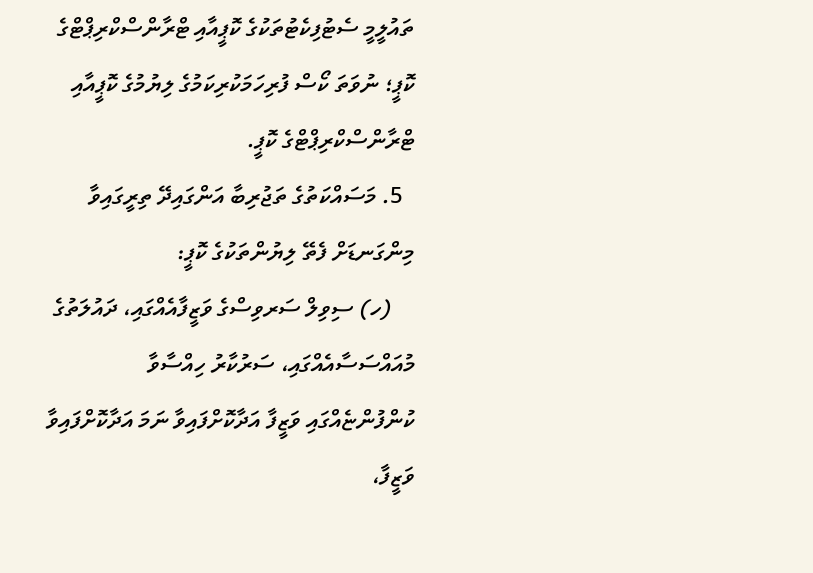ތައުލީމީ ސެޓުފިކެޓުތަކުގެ ކޮޕީއާއި ޓްރާންސްކްރިޕްޓްގެ ކޮޕީ؛ ނުވަތަ ކޯސް ފުރިހަމަކުރިކަމުގެ ލިޔުމުގެ ކޮޕީއާއި ޓްރާންސްކްރިޕްޓްގެ ކޮޕީ.
  5. މަސައްކަތުގެ ތަޖުރިބާ އަންގައިދޭ ތިރީގައިވާ މިންގަނޑަށް ފެތޭ ލިޔުންތަކުގެ ކޮޕީ:
    (ހ) ސިވިލް ސަރވިސްގެ ވަޒީފާއެއްގައި، ދައުލަތުގެ މުއައްސަސާއެއްގައި، ސަރުކާރު ހިއްސާވާ ކުންފުންޏެއްގައި ވަޒީފާ އަދާކޮށްފައިވާ ނަމަ އަދާކޮށްފައިވާ ވަޒީފާ،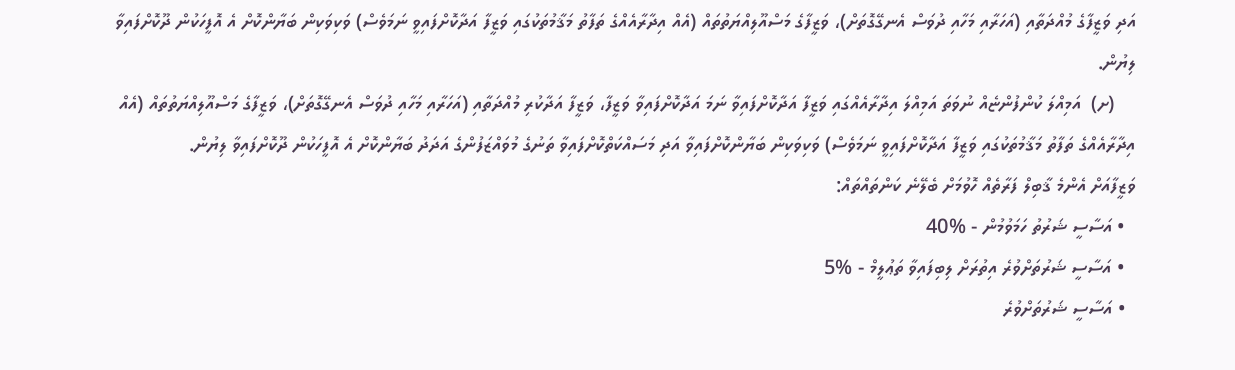އަދި ވަޒީފާގެ މުއްދަތާއި (އަހަރާއި މަހާއި ދުވަސް އެނގޭގޮތަށް)، ވަޒީފާގެ މަސްއޫލިއްޔަތުތައް (އެއް އިދާރާއެއްގެ ތަފާތު މަޤާމުތަކުގައި ވަޒީފާ އަދާކޮށްފައިވީ ނަމަވެސް) ވަކިވަކިން ބަޔާންކޮށް އެ އޮފީހަކުން ދޫކޮށްފައިވާ ލިޔުން.
    (ށ)  އަމިއްލަ ކުންފުންޏެއް ނުވަތަ އަމިއްލަ އިދާރާއެއްގައި ވަޒީފާ އަދާކޮށްފައިވާ ނަމަ އަދާކޮށްފައިވާ ވަޒީފާ، ވަޒީފާ އަދާކުރި މުއްދަތާއި (އަހަރާއި މަހާއި ދުވަސް އެނގޭގޮތަށް)، ވަޒީފާގެ މަސްއޫލިއްޔަތުތައް (އެއް އިދާރާއެއްގެ ތަފާތު މަޤާމުތަކުގައި ވަޒީފާ އަދާކޮށްފައިވީ ނަމަވެސް) ވަކިވަކިން ބަޔާންކޮށްފައިވާ އަދި މަސައްކަތްކޮށްފައިވާ ތަނުގެ މުވައްޒަފުންގެ އަދަދު ބަޔާންކޮށް އެ އޮފީހަކުން ދޫކޮށްފައިވާ ލިޔުން.
ވަޒީފާއަށް އެންމެ ޤާބިލް ފަރާތެއް ހޮވުމަށް ބެލޭނެ ކަންތައްތައް:
  • އަސާސީ ޝަރުތު ހަމަވުމުން - %40
  • އަސާސީ ޝަރުތަށްވުރެ އިތުރަށް ލިބިފައިވާ ތަޢުލީމް - %5
  • އަސާސީ ޝަރުތަށްވުރެ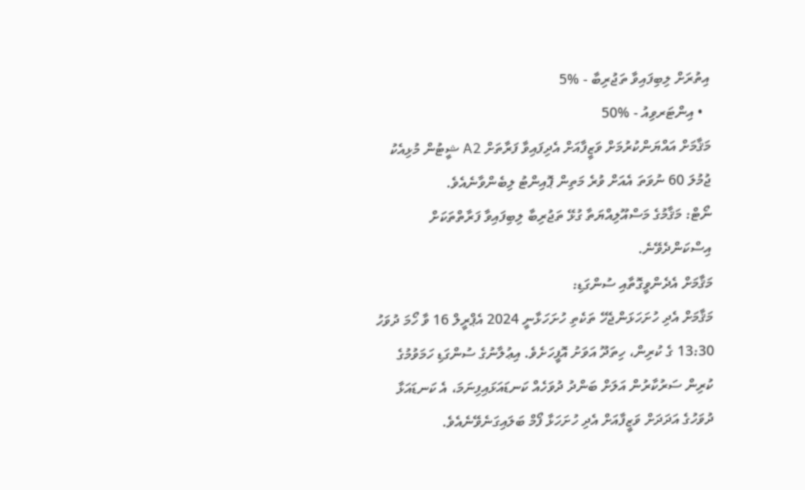އިތުރަށް ލިބިފައިވާ ތަޖުރިބާ - %5
  • އިންޓަރވިއު - %50
މަޤާމަށް އައްޔަންކުރުމަށް ވަޒީފާއަށް އެދިފައިވާ ފަރާތަށް A2 ޝީޓުން މުޅިއެކު ޖުމުލަ 60 ނުވަތަ އެއަށް ވުރެ މަތިން ޕޮއިންޓު ލިބެންވާނެއެވެ.
ނޯޓް: މަޤާމުގެ މަސްއޫލިއްޔަތާ ގުޅޭ ތަޖުރިބާ ލިބިފައިވާ ފަރާތްތަކަށް އިސްކަންދެވޭނެ.
މަޤާމަށް އެދެންވީގޮތާއި ސުންގަޑި:
މަޤާމަށް އެދި ހުށަހަޅަންޖެހޭ ތަކެތި ހުށަހަޅާނީ 2024 އެޕްރީލް 16 ވާ ހޯމަ ދުވަހު 13:30 ގެ ކުރިން، ހިތަދޫ އަވަށު އޮފީހަށެވެ. އިޢުލާނުގެ ސުންގަޑި ހަމަވުމުގެ ކުރިން ސަރުކާރުން އަލަށް ބަންދު ދުވަހެއް ކަނޑައަޅައިފިނަމަ، އެ ކަނޑައަޅާ ދުވަހުގެ އަދަދަށް ވަޒީފާއަށް އެދި ހުށަހަޅާ ފޯމް ބަލައިގަނެވޭނެއެވެ.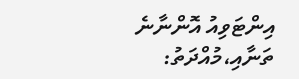އިންޓަވިއު އޮންނާނެ ތަނާއި،މުއްދަތު: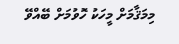މިމަޤާމަށް މީހަކު ހޮވުމަށް ބޭއްވޭ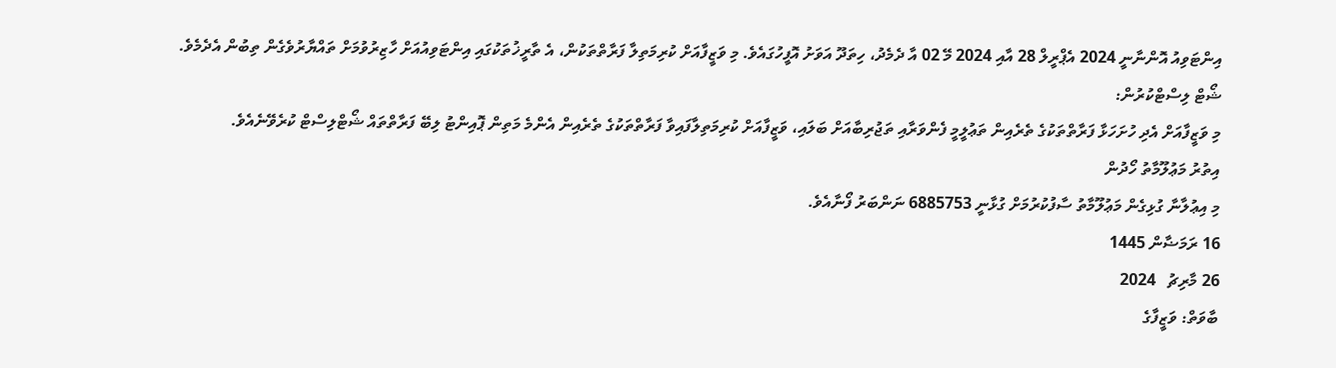އިންޓަވިއު އޮންނާނީ 2024 އެޕްރީލް 28 އާއި 2024 މޭ 02 އާ ދެމެދު، ހިތަދޫ އަވަށު އޮފީހުގައެވެ. މި ވަޒީފާއަށް ކުރިމަތިލާ ފަރާތްތަކުން، އެ ތާރީޚުތަކުގައި އިންޓަވިއުއަށް ހާޒިރުވުމަށް ތައްޔާރުވެގެން ތިބުން އެދެމެވެ.
ޝޯޓް ލިސްޓްކުރުން:
މި ވަޒީފާއަށް އެދި ހުށަހަޅާ ފަރާތްތަކުގެ ތެރެއިން ތަޢުލީމީ ފެންވަރާއި ތަޖުރިބާއަށް ބަލައި، ވަޒީފާއަށް ކުރިމަތިލާފައިވާ ފަރާތްތަކުގެ ތެރެއިން އެންމެ މަތިން ޕޮއިންޓު ލިބޭ ފަރާތްތައް ޝޯޓްލިސްޓް ކުރެވޭނެއެވެ.
އިތުރު މަޢުލޫމާތު ހޯދުން
މި އިޢުލާނާ ގުޅިގެން މަޢުލޫމާތު ސާފުކުރުމަށް ގުޅާނީ 6885753 ނަންބަރު ފޯނާއެވެ.
16 ރަމަޟާން 1445
26 މާރިޗު   2024
ބާވަތް: ވަޒީފާގެ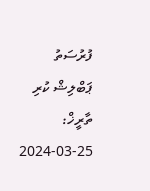ފުރުސަތު
ޕަބްލިޝް ކުރި ތާރީޚް: 25-03-2024